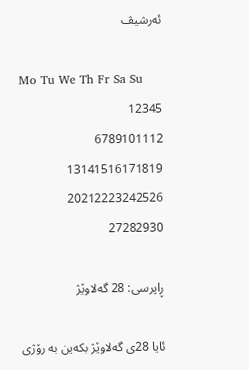ئه‌رشیڤ

Mo Tu We Th Fr Sa Su
12345
6789101112
13141516171819
20212223242526
27282930

ڕاپرسی: 28 گه‌لاوێژ

ئایا 28ی گه‌لاوێژ بکه‌ین به‌ رۆژی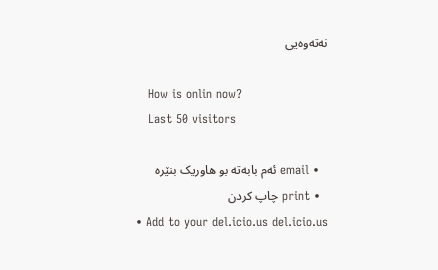نه‌ته‌وه‌یی

     How is onlin now?
     Last 50 visitors

  • email ئه‌م بابه‌ته‌ بو هاوریک بنێره
  • print چاپ کردن
  • Add to your del.icio.us del.icio.us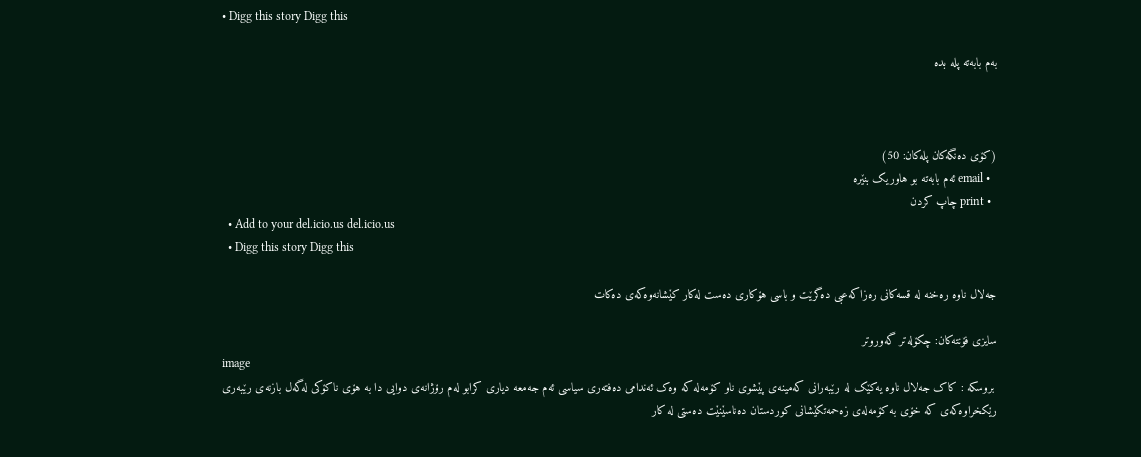• Digg this story Digg this

به‌م بابه‌ته‌ پله‌ بده‌



(کۆی ده‌نگه‌کان پله‌کان: 50)
  • email ئه‌م بابه‌ته‌ بو هاوریک بنێره
  • print چاپ کردن
  • Add to your del.icio.us del.icio.us
  • Digg this story Digg this

جەلال ناوە رەخنە لە قسەکانی رەزاکەعبی دەگرێت و باسی هۆکاری دەست لەکار کێشانەوەکەی دەکات

سایزی فۆنته‌کان: چکۆله‌تر گه‌وروتر
image
 بروسکە : کاک جەلال ناوە یەکێک لە رێبەرانی کەمینەی پێشوی ناو کۆمەلە کە وەک ئەندامی دەفتەری سیاسی ئەم جەمعە دیاری کرابو لەم رۆژانەی دوایی دا بە هۆی ناکۆکی لەگەل بازنەی رێبەری رێکخراوەکەی کە خۆی بە کۆمەلەی زەحمەتکێشانی کوردستان دەناسێنێت دەستی لە کار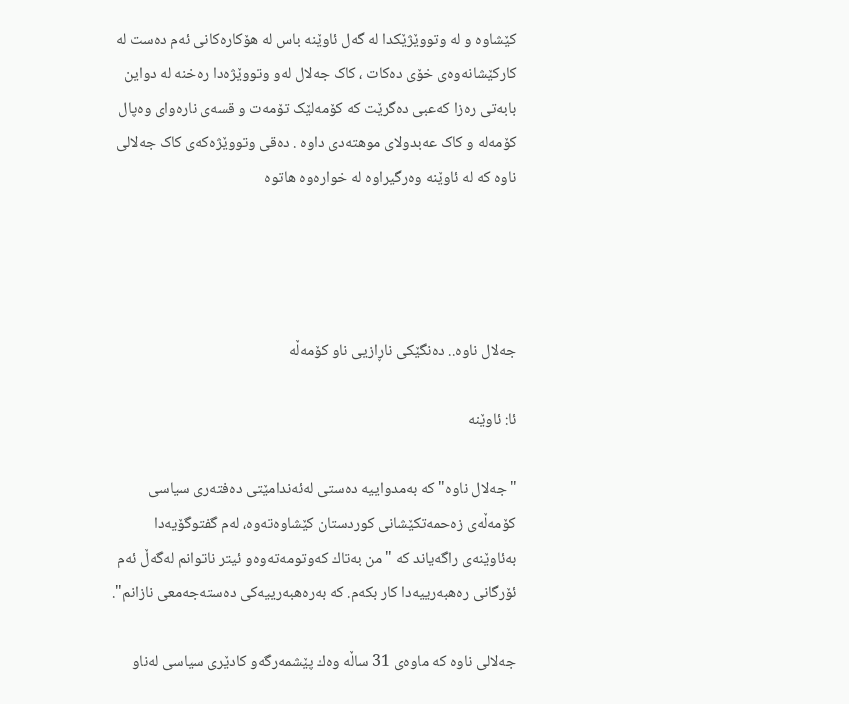کێشاوە و لە وتووێژێکدا لە گەل ئاوێنە باس لە هۆکارەکانی ئەم دەست لە کارکێشانەوەی خۆی دەکات ، کاک جەلال لەو وتووێژەدا رەخنە لە دواین بابەتی رەزا کەعبی دەگرێت کە کۆمەلێک تۆمەت و قسەی نارەوای وەپال کۆمەلە و کاک عەبدولای موهتەدی داوە . دەقی وتووێژەکەی کاک جەلالی ناوە کە لە ئاوێنە وەرگیراوە لە خوارەوە هاتوە




جه‌لال ناوه‌.. ده‌نگێكی‌ ناڕازیی‌ ناو ‌كۆمه‌ڵه‌

ئا: ئاوێنه‌

"جه‌لال ناوه‌" كه‌ به‌مدواییه‌ ده‌ستی‌ له‌ئه‌ندامێتی‌ ده‌فته‌ری‌ سیاسی‌ كۆمه‌ڵه‌ی‌ زه‌حمه‌تكێشانی‌ كوردستان كێشاوه‌ته‌وه‌، له‌م گفتوگۆیه‌دا به‌ئاوێنه‌ی‌ راگه‌یاند كه‌ "من به‌تاك كه‌وتومه‌ته‌وه‌و ئیتر ناتوانم له‌گه‌ڵ‌ ئه‌م ئۆرگانی‌ ره‌هبه‌رییه‌دا كار بكه‌م. كه‌ به‌ره‌هبه‌رییه‌كی‌ ده‌سته‌جه‌معی‌ نازانم".

جه‌لالی‌ ناوه‌ كه‌ ماوه‌ی‌ 31 ساڵه‌ وه‌ك پێشمه‌رگه‌و كادێری‌ سیاسی‌ له‌ناو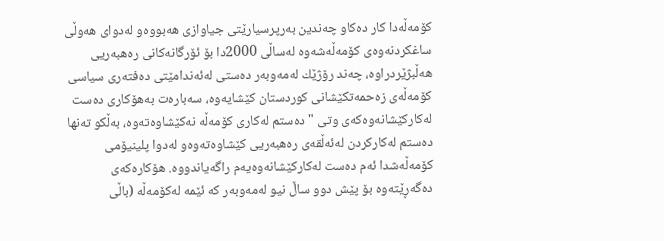كۆمه‌ڵه‌دا كار ده‌كا‌و چه‌ندین به‌رپرسیارێتی‌ جیاوازی‌ هه‌بووه‌‌و له‌دوای‌ هه‌وڵی‌ ساغكردنه‌وه‌ی‌ كۆمه‌ڵه‌شه‌وه‌ له‌ساڵی‌ 2000دا بۆ ئۆرگانه‌كانی‌ ره‌هبه‌ریی‌ هه‌ڵبژێردراوه‌، چه‌ند رۆژێك له‌مه‌وبه‌ر ده‌ستی‌ له‌ئه‌ندامێتی‌ ده‌فته‌ری‌ سیاسی‌ كۆمه‌ڵه‌ی‌ زه‌حمه‌تكێشانی‌ كوردستان كێشایه‌وه‌، سه‌باره‌ت به‌هۆكاری‌ ده‌ست له‌كاركێشانه‌وه‌كه‌ی‌ وتی‌ "ده‌ستم له‌كاری‌ كۆمه‌ڵه‌ نه‌كێشاوه‌ته‌وه‌، به‌ڵكو ته‌نها ده‌ستم له‌كاركردن له‌ئه‌ڵقه‌ی‌ ره‌هبه‌ریی‌ كێشاوه‌ته‌وه‌‌و له‌دوا پلینیۆمی‌ كۆمه‌ڵه‌شدا ئه‌م ده‌ست له‌كاركێشانه‌وه‌یه‌م راگه‌یاندووه‌. هۆكاره‌كه‌ی‌ ده‌گه‌ڕێته‌وه‌ بۆ پێش دوو ساڵ‌ نیو له‌مه‌وبه‌ر كه‌ ئێمه‌ له‌كۆمه‌ڵه‌ (باڵی‌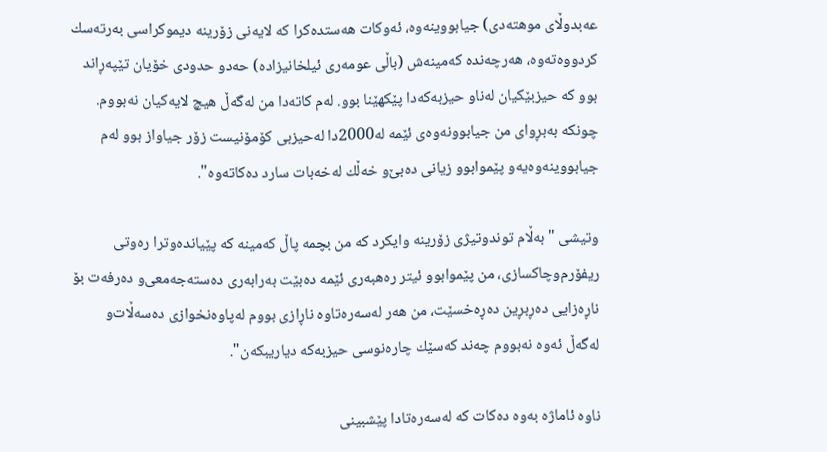عه‌بدوڵای‌ موهته‌دی‌) جیابووینه‌وه‌، ئه‌وكات هه‌ستده‌كرا كه‌ لایه‌نی‌ زۆرینه‌ دیموكراسی‌ به‌رته‌سك كردووه‌ته‌وه‌، هه‌رچه‌نده‌ كه‌مینه‌ش (باڵی‌ عومه‌ری‌ ئیلخانیزاده‌) حه‌د‌و حدودی‌ خۆیان تێپه‌ڕاند بوو كه‌ حیزبێكیان له‌ناو حیزبه‌كه‌دا پێكهێنا بوو. له‌م كاته‌دا من له‌گه‌ڵ‌ هیچ لایه‌كیان نه‌بووم. چونكه‌ به‌بڕوای‌ من جیابوونه‌وه‌ی‌ ئێمه‌ له‌2000دا له‌حیزبی‌ كۆمۆنیست زۆر جیاواز بوو له‌م جیابووینه‌وه‌یه‌و پێموابوو زیانی‌ ده‌بێ‌‌و خه‌ڵك له‌خه‌بات سارد ده‌كاته‌وه‌".

وتیشی‌ "به‌ڵام توندوتیژی‌ زۆرینه‌ وایكرد كه‌ من بچمه‌ پاڵ‌ كه‌مینه‌ كه‌ پێیانده‌وترا ره‌وتی‌ ریفۆرم‌وچاكسازی‌، من پێموابوو ئیتر ره‌هبه‌ری‌ ئێمه‌ ده‌بێت به‌رابه‌ری‌ ده‌سته‌جه‌معی‌و ده‌رفه‌ت بۆ ناڕه‌زایی‌ ده‌ڕبڕین ده‌ڕه‌خسێت، من هه‌ر له‌سه‌ره‌تاوه‌ ناڕازی‌ بووم له‌پاوه‌نخوازی‌ ده‌سه‌ڵات‌و له‌گه‌ڵ‌ ئه‌وه‌ نه‌بووم چه‌ند كه‌سێك چاره‌نوسی‌ حیزبه‌كه‌ دیاریبكه‌ن".

ناوه‌ ئاماژه‌ به‌وه‌ ده‌كات كه‌ له‌سه‌ره‌تادا پێشبینی‌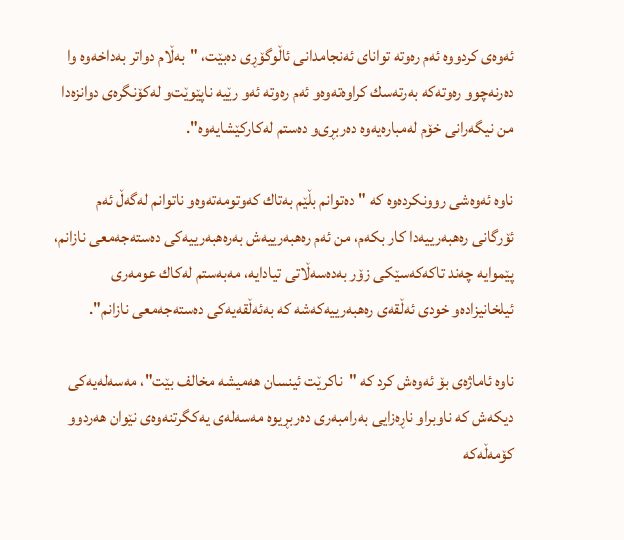ئه‌وه‌ی‌ كردووه‌ ئه‌م ره‌وته‌ توانای‌ ئه‌نجامدانی‌ ئاڵوگۆڕی‌ ده‌بێت، "به‌ڵام دواتر به‌داخه‌وه‌ وا ده‌رنه‌چوو ره‌وته‌كه‌ به‌رته‌سك كراوه‌ته‌وه‌و ئه‌م ره‌وته‌ ئه‌و رێیه‌ ناپێوێت‌و له‌كۆنگره‌ی‌ دوانزه‌دا من نیگه‌رانی‌ خۆم له‌مباره‌یه‌وه‌ ده‌ربڕی‌‌و ده‌ستم له‌كاركێشایه‌وه‌".

ناوه‌ ئه‌وه‌شی‌ روونكرده‌وه‌ كه‌ "ده‌توانم بڵێم به‌تاك كه‌وتومه‌ته‌وه‌و ناتوانم له‌گه‌ڵ‌ ئه‌م ئۆرگانی‌ ره‌هبه‌رییه‌دا كار بكه‌م، من ئه‌م ره‌هبه‌رییه‌ش به‌ره‌هبه‌رییه‌كی‌ ده‌سته‌جه‌معی‌ نازانم، پێموایه‌ چه‌ند تاكه‌كه‌سێكی‌ زۆر به‌ده‌سه‌ڵاتی‌ تیادایه‌، مه‌به‌ستم له‌كاك عومه‌ری‌ ئیلخانیزاده‌و خودی‌ ئه‌ڵقه‌ی‌ ره‌هبه‌رییه‌كه‌شه‌ كه‌ به‌ئه‌ڵقه‌یه‌كی‌ ده‌سته‌جه‌معی‌ نازانم".

ناوه‌ ئاماژه‌ی‌ بۆ ئه‌وه‌ش كرد كه‌ "ناكرێت ئینسان هه‌میشه‌ مخالف بێت"، مه‌سه‌له‌یه‌كی‌ دیكه‌ش كه‌ ناوبراو ناڕه‌زایی‌ به‌رامبه‌ری‌ ده‌ربڕیوه‌ مه‌سه‌له‌ی‌ یه‌كگرتنه‌وه‌ی‌ نێوان هه‌ردوو كۆمه‌ڵه‌كه‌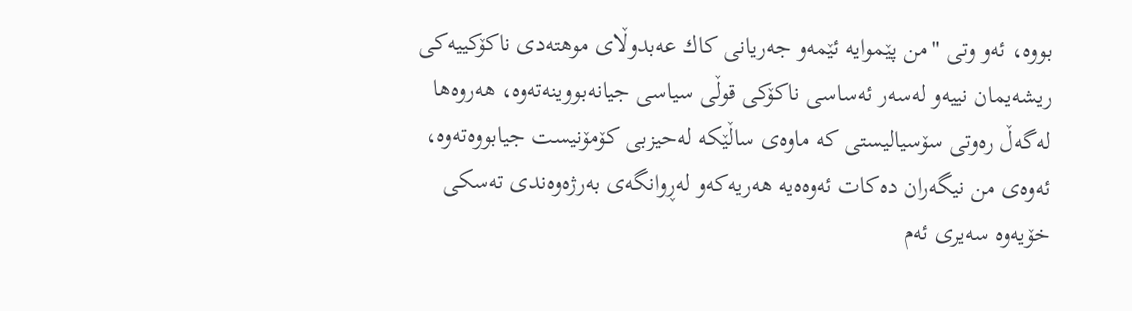بووه‌، ئه‌و وتی‌ "من پێموایه‌ ئێمه‌و جه‌ریانی‌ كاك عه‌بدوڵای‌ موهته‌دی‌ ناكۆكییه‌كی‌ ریشه‌یمان نییه‌و له‌سه‌ر ئه‌ساسی‌ ناكۆكی‌ قوڵی‌ سیاسی‌ جیانه‌بووینه‌ته‌وه‌، هه‌روه‌ها له‌گه‌ڵ‌ ره‌وتی‌ سۆسیالیستی‌ كه‌ ماوه‌ی‌ ساڵێكه‌ له‌حیزبی‌ كۆمۆنیست جیابووه‌ته‌وه‌، ئه‌وه‌ی‌ من نیگه‌ران ده‌كات ئه‌وه‌ه‌یه‌ هه‌ریه‌كه‌و له‌ڕوانگه‌ی‌ به‌رژه‌وه‌ندی‌ ته‌سكی‌ خۆیه‌وه‌ سه‌یری‌ ئه‌م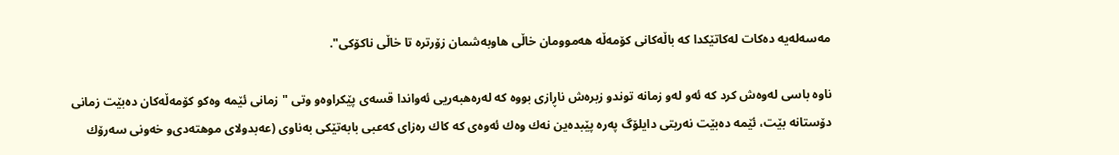مه‌سه‌له‌یه‌ ده‌كات له‌كاتێكدا كه‌ باڵه‌كانی‌ كۆمه‌ڵه‌ هه‌موومان خاڵی‌ هاوبه‌شمان زۆرتره‌ تا خاڵی‌ ناكۆكی‌".

ناوه‌ باسی‌ له‌وه‌ش كرد كه‌ ئه‌و له‌و زمانه‌ توندو زبره‌ش ناڕازی‌ بووه‌ كه‌ له‌ره‌هبه‌ریی‌ ئه‌واندا قسه‌ی‌ پێكراوه‌و وتی‌ "زمانی‌ ئێمه‌ وه‌كو كۆمه‌ڵه‌كان ده‌بێت زمانی دۆستانه‌ بێت، ئێمه‌ ده‌بێت نه‌ریتی‌ دایلۆگ په‌ره‌ پێبده‌ین نه‌ك وه‌ك ئه‌وه‌ی‌ كه‌ كاك ره‌زای‌ كه‌عبی‌ بابه‌تێكی‌ به‌ناوی‌ (عه‌بدولای‌ موهته‌دی‌‌و خه‌ونی‌ سه‌رۆك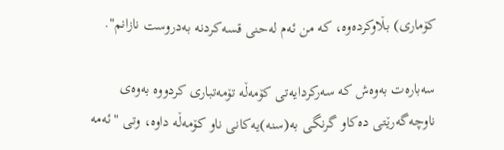كۆماری‌) بڵاوكرده‌وه‌، كه‌ من ئه‌م له‌حنی‌ قسه‌كردنه‌ به‌دروست نازانم".

سه‌باره‌ت به‌وه‌ش كه‌ سه‌ركردایه‌تی‌ كۆمه‌ڵه‌ تۆمه‌تباری‌ كردووه‌ به‌وه‌ی‌ ناوچه‌گه‌رێتی‌ ده‌كا‌و گرنگی به‌(سنه‌)یه‌كانی‌ ناو كۆمه‌ڵه‌ داوه‌، وتی‌ "ئه‌مه‌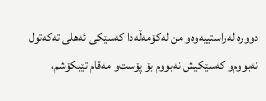دووره‌ له‌راستییه‌وه‌‌و من له‌كۆمه‌ڵه‌دا كه‌سێكی‌ ئه‌هلی‌ ته‌كه‌تول نه‌بووم‌و كه‌سێكیش نه‌بووم بۆ پۆست‌و مه‌قام تێبكۆشم،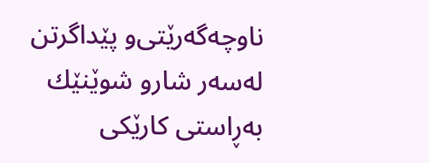ناوچه‌گه‌رێتی‌‌و پێداگرتن له‌سه‌ر شار‌و شوێنێك به‌ڕاستی‌ كارێكی‌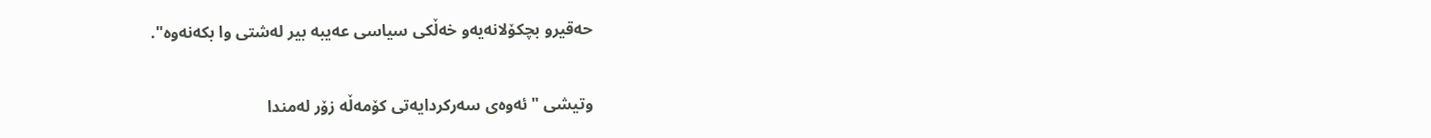حه‌قیر‌و بچكۆلانه‌یه‌و خه‌ڵكی‌ سیاسی‌ عه‌یبه‌ بیر له‌شتی‌ وا بكه‌نه‌وه‌".

وتیشی‌ "ئه‌وه‌ی‌ سه‌ركردایه‌تی‌ كۆمه‌ڵه‌ زۆر له‌مندا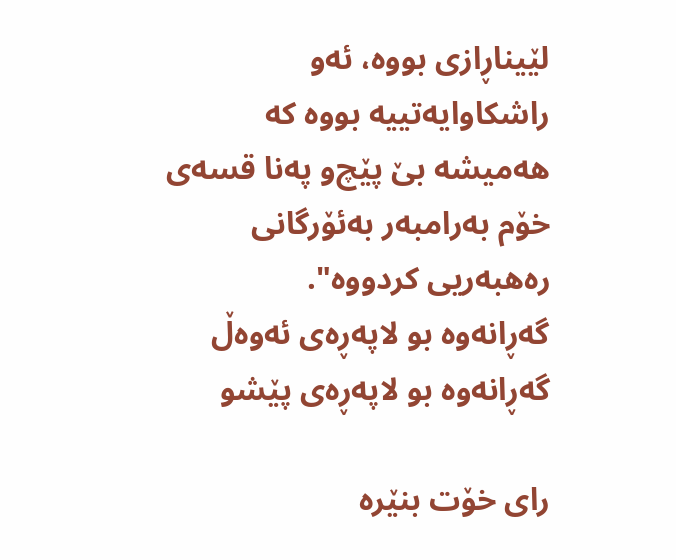لێیناڕازی‌ بووه‌، ئه‌و راشكاوایه‌تییه‌ بووه‌ كه‌ هه‌میشه‌ بێ‌ پێچ‌و په‌نا قسه‌ی‌ خۆم به‌رامبه‌ر به‌ئۆرگانی‌ ره‌هبه‌ریی‌ كردووه‌".
گه‌ڕانه‌وه‌ بو لاپه‌ڕه‌ی ئه‌وه‌ڵ     گه‌ڕانه‌وه‌ بو لاپه‌ڕه‌ی پێشو

رای خۆت بنێره‌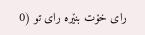رای خۆت بنێره‌ رای تو (0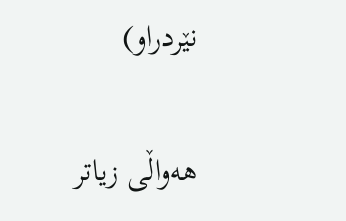نێردراو)

هه‌واڵی زیاتر